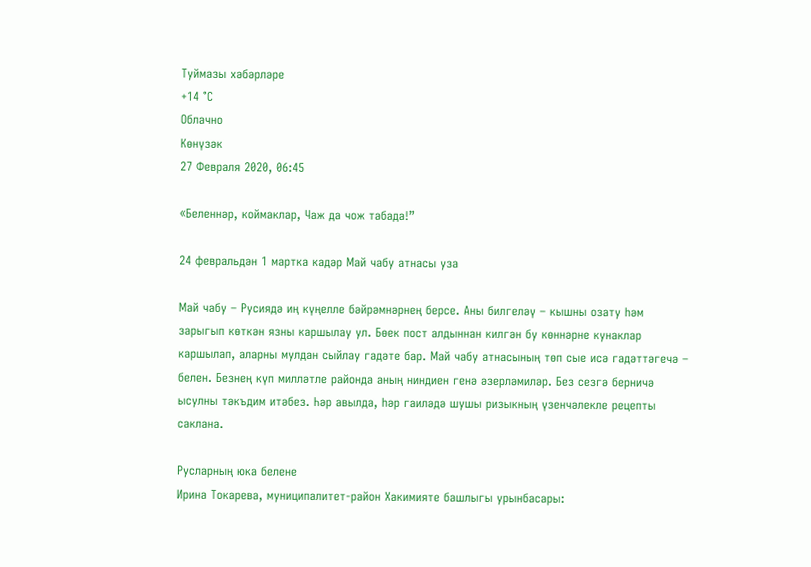Туймазы хәбәрләре
+14 °С
Облачно
Көнүзәк
27 Февраля 2020, 06:45

«Беленнәр, коймаклар, Чаж да чож табада!”

24 февральдән 1 мартка кадәр Май чабу атнасы уза

Май чабу – Русиядә иң күңелле бәйрәмнәрнең берсе. Аны билгеләү – кышны озату һәм зарыгып көткән язны каршылау ул. Бөек пост алдыннан килгән бу көннәрне кунаклар каршылап, аларны мулдан сыйлау гадәте бар. Май чабу атнасының төп сые исә гадәттәгечә – белен. Безнең күп милләтле районда аның ниндиен генә әзерләмиләр. Без сезгә берничә ысулны тәкъдим итәбез. Һәр авылда, һәр гаиләдә шушы ризыкның үзенчәлекле рецепты саклана.

Русларның юка белене
Ирина Токарева, муниципалитет-район Хакимияте башлыгы урынбасары: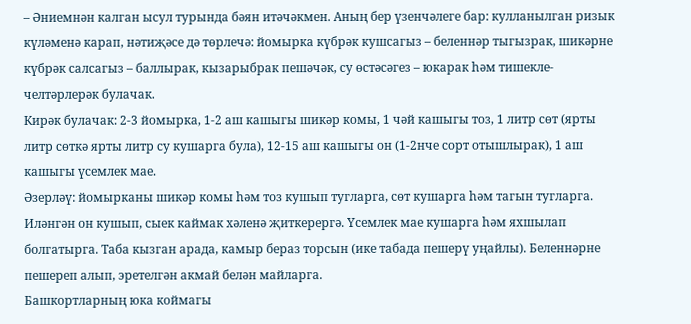– Әниемнән калган ысул турында бәян итәчәкмен. Аның бер үзенчәлеге бар: кулланылган ризык күләменә карап, нәтиҗәсе дә төрлечә: йомырка күбрәк кушсагыз – беленнәр тыгызрак, шикәрне күбрәк салсагыз – баллырак, кызарыбрак пешәчәк, су өстәсәгез – юкарак һәм тишекле-челтәрлерәк булачак.
Кирәк булачак: 2-3 йомырка, 1-2 аш кашыгы шикәр комы, 1 чәй кашыгы тоз, 1 литр сөт (ярты литр сөткә ярты литр су кушарга була), 12-15 аш кашыгы он (1-2нче сорт отышлырак), 1 аш кашыгы үсемлек мае.
Әзерләү: йомырканы шикәр комы һәм тоз кушып тугларга, сөт кушарга һәм тагын тугларга. Иләнгән он кушып, сыек каймак хәленә җиткерергә. Үсемлек мае кушарга һәм яхшылап болгатырга. Таба кызган арада, камыр бераз торсын (ике табада пешерү уңайлы). Беленнәрне пешереп алып, эретелгән акмай белән майларга.
Башкортларның юка коймагы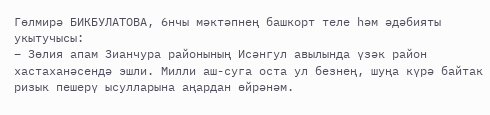Гөлмирә БИКБУЛАТОВА, 6нчы мәктәпнең башкорт теле һәм әдәбияты укытучысы:
– Зөлия апам Зианчура районының Исәнгул авылында үзәк район хастаханәсендә эшли. Милли аш-суга оста ул безнең, шуңа күрә байтак ризык пешерү ысулларына аңардан өйрәнәм.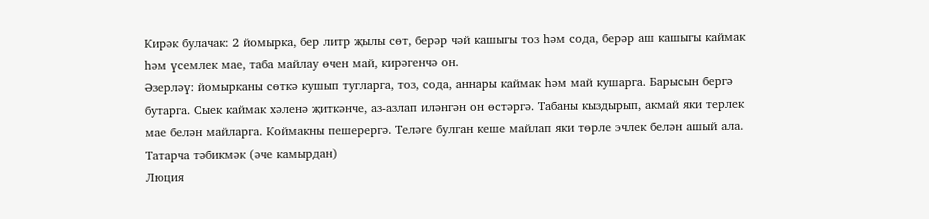Кирәк булачак: 2 йомырка, бер литр җылы сөт, берәр чәй кашыгы тоз һәм сода, берәр аш кашыгы каймак һәм үсемлек мае, таба майлау өчен май, кирәгенчә он.
Әзерләү: йомырканы сөткә кушып тугларга, тоз, сода, аннары каймак һәм май кушарга. Барысын бергә бутарга. Сыек каймак хәленә җиткәнче, аз-азлап иләнгән он өстәргә. Табаны кыздырып, акмай яки терлек мае белән майларга. Коймакны пешерергә. Теләге булган кеше майлап яки төрле эчлек белән ашый ала.
Татарча тәбикмәк (әче камырдан)
Люция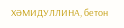ХӘМИДУЛЛИНА, бетон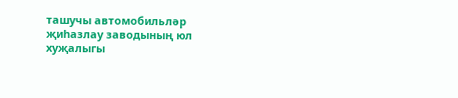ташучы автомобильләр җиһазлау заводының юл хуҗалыгы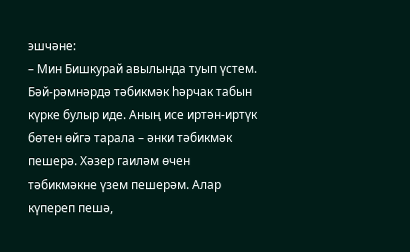эшчәне:
– Мин Бишкурай авылында туып үстем. Бәй-рәмнәрдә тәбикмәк һәрчак табын күрке булыр иде. Аның исе иртән-иртүк бөтен өйгә тарала – әнки тәбикмәк пешерә. Хәзер гаиләм өчен тәбикмәкне үзем пешерәм. Алар күпереп пешә,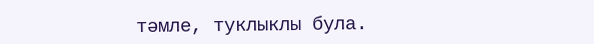тәмле, туклыклы була.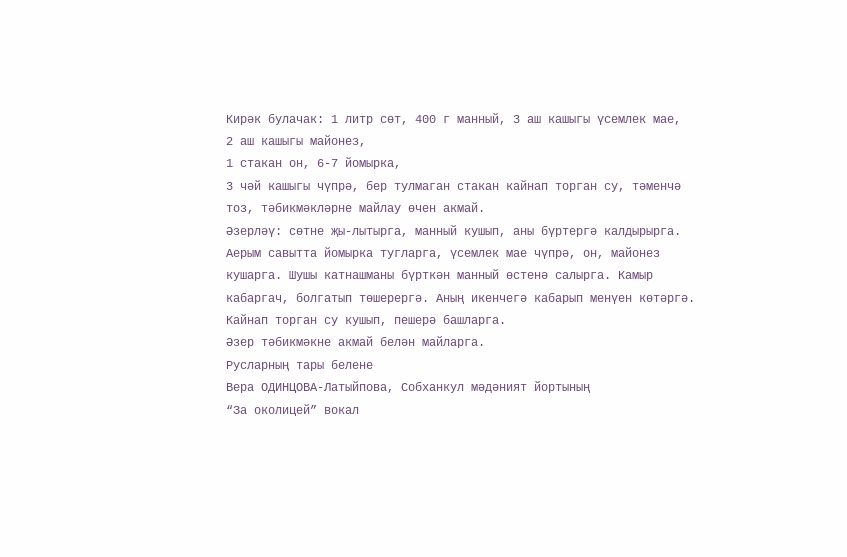Кирәк булачак: 1 литр сөт, 400 г манный, 3 аш кашыгы үсемлек мае,
2 аш кашыгы майонез,
1 стакан он, 6-7 йомырка,
3 чәй кашыгы чүпрә, бер тулмаган стакан кайнап торган су, тәменчә тоз, тәбикмәкләрне майлау өчен акмай.
Әзерләү: сөтне җы-лытырга, манный кушып, аны бүртергә калдырырга. Аерым савытта йомырка тугларга, үсемлек мае чүпрә, он, майонез кушарга. Шушы катнашманы бүрткән манный өстенә салырга. Камыр кабаргач, болгатып төшерергә. Аның икенчегә кабарып менүен көтәргә. Кайнап торган су кушып, пешерә башларга.
Әзер тәбикмәкне акмай белән майларга.
Русларның тары белене
Вера ОДИНЦОВА-Латыйпова, Собханкул мәдәният йортының
“За околицей” вокал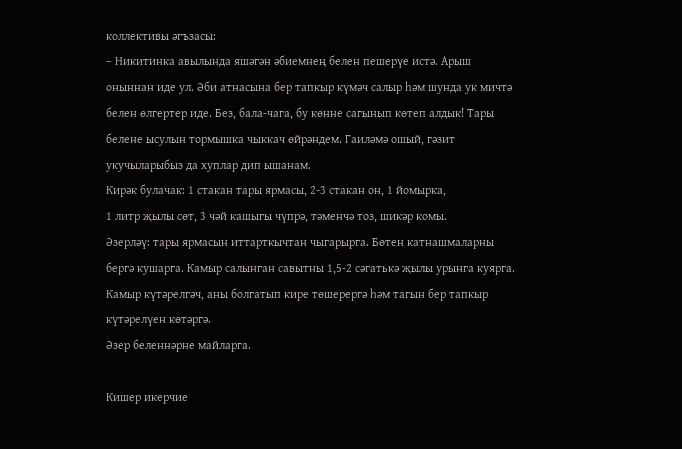коллективы әгъзасы:
– Никитинка авылында яшәгән әбиемнең белен пешерүе истә. Арыш оныннан иде ул. Әби атнасына бер тапкыр күмәч салыр һәм шунда ук мичтә белен өлгертер иде. Без, бала-чага, бу көнне сагынып көтеп алдык! Тары белене ысулын тормышка чыккач өйрәндем. Гаиләмә ошый, гәзит укучыларыбыз да хуплар дип ышанам.
Кирәк булачак: 1 стакан тары ярмасы, 2-3 стакан он, 1 йомырка,
1 литр җылы сөт, 3 чәй кашыгы чүпрә, тәменчә тоз, шикәр комы.
Әзерләү: тары ярмасын иттарткычтан чыгарырга. Бөтен катнашмаларны бергә кушарга. Камыр салынган савытны 1,5-2 сәгатькә җылы урынга куярга. Камыр күтәрелгәч, аны болгатып кире төшерергә һәм тагын бер тапкыр күтәрелүен көтәргә.
Әзер беленнәрне майларга.

Кишер икерчие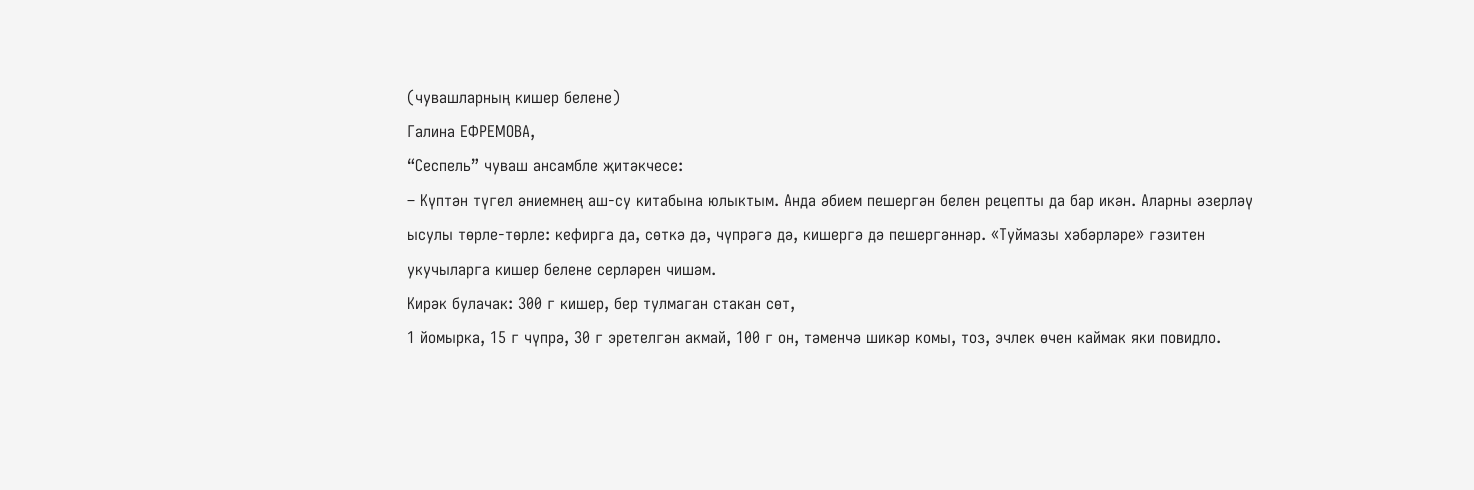(чувашларның кишер белене)
Галина ЕФРЕМОВА,
“Сеспель” чуваш ансамбле җитәкчесе:
– Күптән түгел әниемнең аш-су китабына юлыктым. Анда әбием пешергән белен рецепты да бар икән. Аларны әзерләү ысулы төрле-төрле: кефирга да, сөткә дә, чүпрәгә дә, кишергә дә пешергәннәр. «Туймазы хәбәрләре» гәзитен укучыларга кишер белене серләрен чишәм.
Кирәк булачак: 300 г кишер, бер тулмаган стакан сөт,
1 йомырка, 15 г чүпрә, 30 г эретелгән акмай, 100 г он, тәменчә шикәр комы, тоз, эчлек өчен каймак яки повидло.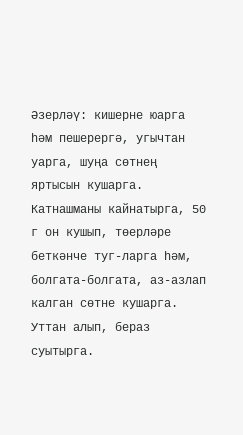Әзерләү: кишерне юарга һәм пешерергә, угычтан уарга, шуңа сөтнең яртысын кушарга. Катнашманы кайнатырга, 50 г он кушып, төерләре беткәнче туг-ларга һәм, болгата-болгата, аз-азлап калган сөтне кушарга.
Уттан алып, бераз суытырга.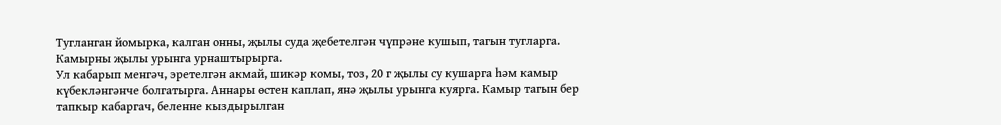Тугланган йомырка, калган онны, җылы суда җебетелгән чүпрәне кушып, тагын тугларга. Камырны җылы урынга урнаштырырга.
Ул кабарып менгәч, эретелгән акмай, шикәр комы, тоз, 20 г җылы су кушарга һәм камыр күбекләнгәнче болгатырга. Аннары өстен каплап, янә җылы урынга куярга. Камыр тагын бер тапкыр кабаргач, беленне кыздырылган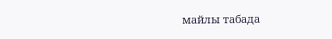майлы табада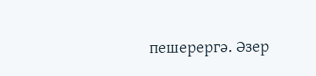пешерергә. Әзер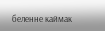беленне каймак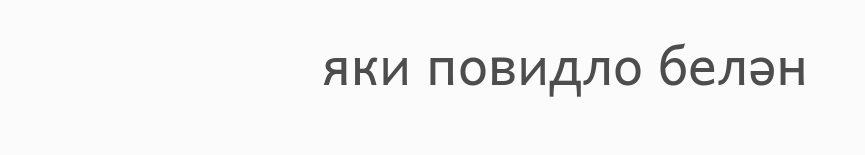яки повидло белән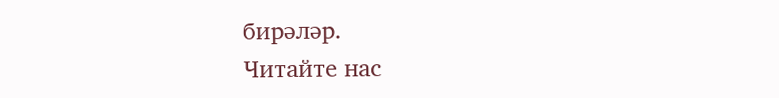бирәләр.
Читайте нас